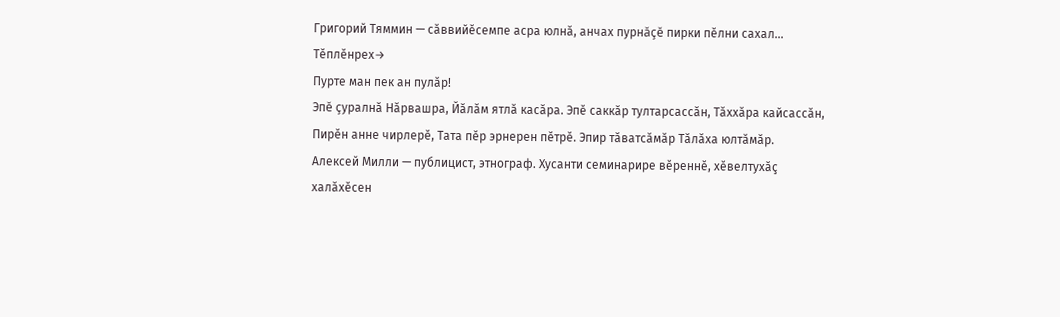Григорий Тяммин — сăввийĕсемпе асра юлнă, анчах пурнăçĕ пирки пĕлни сахал… Тĕплĕнрех→
Пурте ман пек ан пулăр!
Эпĕ çуралнă Нăрвашра, Йăлăм ятлă касăра. Эпĕ саккăр тултарсассăн, Тăххăра кайсассăн, Пирĕн анне чирлерĕ, Тата пĕр эрнерен пĕтрĕ. Эпир тăватсăмăр Тăлăха юлтăмăр.
Алексей Милли — публицист, этнограф. Хусанти семинарире вĕреннĕ, хĕвелтухăç халăхĕсен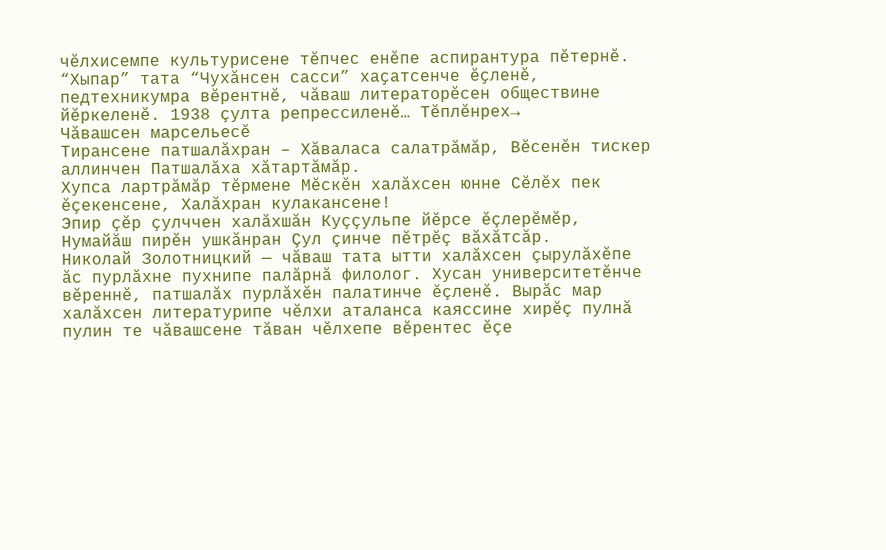чĕлхисемпе культурисене тĕпчес енĕпе аспирантура пĕтернĕ. “Хыпар” тата “Чухăнсен сасси” хаҫатсенче ĕҫленĕ, педтехникумра вĕрентнĕ, чăваш литераторĕсен обществине йĕркеленĕ. 1938 çулта репрессиленĕ… Тĕплĕнрех→
Чăвашсен марсельесĕ
Тирансене патшалăхран – Хăваласа салатрăмăр, Вĕсенĕн тискер аллинчен Патшалăха хăтартăмăр.
Хупса лартрăмăр тĕрмене Мĕскĕн халăхсен юнне Сĕлĕх пек ĕçекенсене, Халăхран кулакансене!
Эпир çĕр çулччен халăхшăн Куççульпе йĕрсе ĕçлерĕмĕр, Нумайăш пирĕн ушкăнран Çул çинче пĕтрĕç вăхăтсăр.
Николай Золотницкий — чăваш тата ытти халăхсен çырулăхĕпе ăс пурлăхне пухнипе палăрнă филолог. Хусан университетĕнче вĕреннĕ, патшалăх пурлăхĕн палатинче ĕçленĕ. Вырăс мар халăхсен литературипе чĕлхи аталанса каяссине хирĕç пулнă пулин те чăвашсене тăван чĕлхепе вĕрентес ĕçе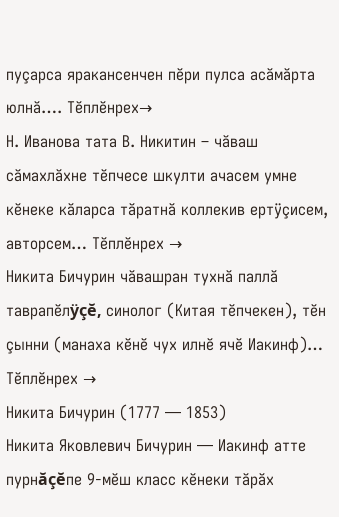пуçарса яракансенчен пĕри пулса асăмăрта юлнă…. Тĕплĕнрех→
Н. Иванова тата В. Никитин – чăваш сăмахлăхне тĕпчесе шкулти ачасем умне кĕнеке кăларса тăратнă коллекив ертÿçисем, авторсем… Тĕплĕнрех →
Никита Бичурин чăвашран тухнă паллă таврапĕлÿçĕ, синолог (Китая тĕпчекен), тĕн çынни (манаха кĕнĕ чух илнĕ ячĕ Иакинф)… Тĕплĕнрех →
Никита Бичурин (1777 — 1853)
Никита Яковлевич Бичурин — Иакинф атте пурнăçĕпе 9-мĕш класс кĕнеки тăрăх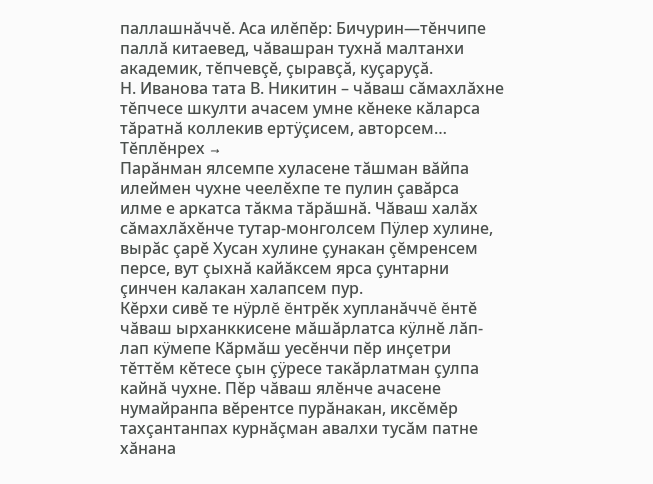паллашнăччĕ. Аса илĕпĕр: Бичурин—тĕнчипе паллă китаевед, чăвашран тухнă малтанхи академик, тĕпчевçĕ, çыравçă, куçаруçă.
Н. Иванова тата В. Никитин – чăваш сăмахлăхне тĕпчесе шкулти ачасем умне кĕнеке кăларса тăратнă коллекив ертÿçисем, авторсем… Тĕплĕнрех →
Парăнман ялсемпе хуласене тăшман вăйпа илеймен чухне чеелĕхпе те пулин çавăрса илме е аркатса тăкма тăрăшнă. Чăваш халăх сăмахлăхĕнче тутар-монголсем Пÿлер хулине, вырăс çарĕ Хусан хулине çунакан çĕмренсем персе, вут çыхнă кайăксем ярса çунтарни çинчен калакан халапсем пур.
Кĕрхи сивĕ те нÿрлĕ ĕнтрĕк хупланăччĕ ĕнтĕ чăваш ырханккисене мăшăрлатса кÿлнĕ лăп-лап кÿмепе Кăрмăш уесĕнчи пĕр инçетри тĕттĕм кĕтесе çын çÿресе такăрлатман çулпа кайнă чухне. Пĕр чăваш ялĕнче ачасене нумайранпа вĕрентсе пурăнакан, иксĕмĕр тахçантанпах курнăçман авалхи тусăм патне хăнана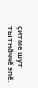çитме шут тытнăччĕ эпĕ.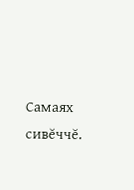Самаях сивĕччĕ.